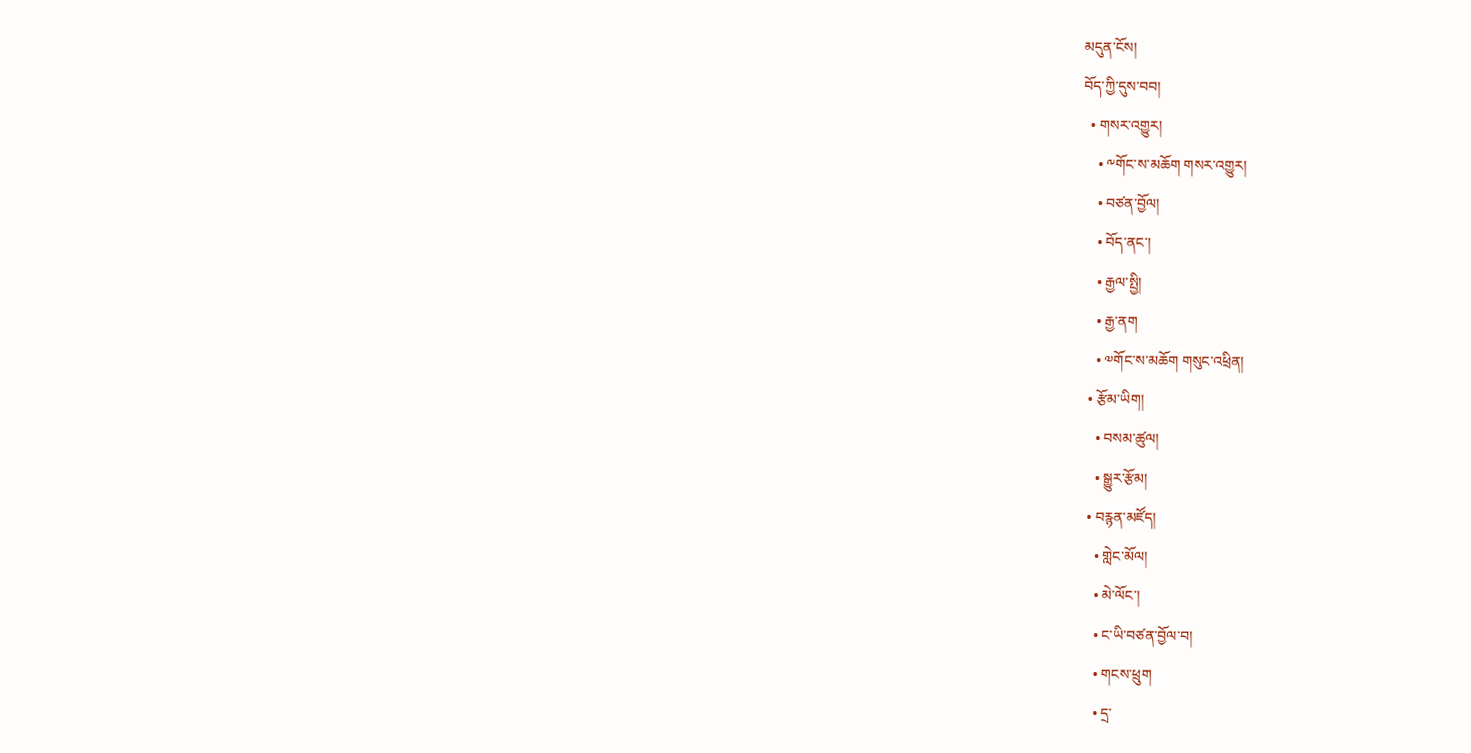མདུན་ངོས།
བོད་ཀྱི་དུས་བབ།
  • གསར་འགྱུར།
    • ༸གོང་ས་མཆོག གསར་འགྱུར།
    • བཙན་བྱོལ།
    • བོད་ནང་།
    • རྒྱལ་སྤྱི།
    • རྒྱ་ནག
    • ༧གོང་ས་མཆོག གསུང་འཕྲིན།
  • རྩོམ་ཡིག།
    • བསམ་ཚུལ།
    • སྒྱུར་རྩོམ།
  • བརྙན་མཛོད།
    • གླེང་མོལ།
    • མེ་ལོང་།
    • ང་ཡི་བཙན་བྱོལ་བ།
    • གངས་ཕྲུག
    • དྲ་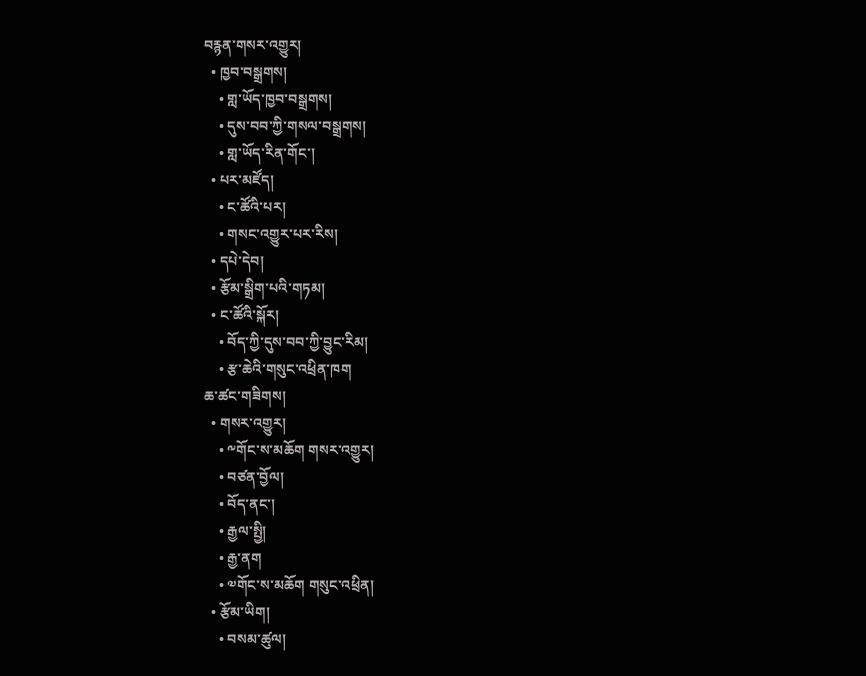བརྙན་གསར་འགྱུར།
  • ཁྱབ་བསྒྲགས།
    • གླ་ཡོད་ཁྱབ་བསྒྲགས།
    • དུས་བབ་ཀྱི་གསལ་བསྒྲགས།
    • གླ་ཡོད་རིན་གོང་།
  • པར་མཛོད།
    • ང་ཚོའི་པར།
    • གསང་འགྱུར་པར་རིས།
  • དཔེ་དེབ།
  • རྩོམ་སྒྲིག་པའི་གཏམ།
  • ང་ཚོའི་སྐོར།
    • བོད་ཀྱི་དུས་བབ་ཀྱི་བྱུང་རིམ།
    • རྩ་ཆེའི་གསུང་འཕྲིན་ཁག
ཆ་ཚང་གཟིགས།
  • གསར་འགྱུར།
    • ༸གོང་ས་མཆོག གསར་འགྱུར།
    • བཙན་བྱོལ།
    • བོད་ནང་།
    • རྒྱལ་སྤྱི།
    • རྒྱ་ནག
    • ༧གོང་ས་མཆོག གསུང་འཕྲིན།
  • རྩོམ་ཡིག།
    • བསམ་ཚུལ།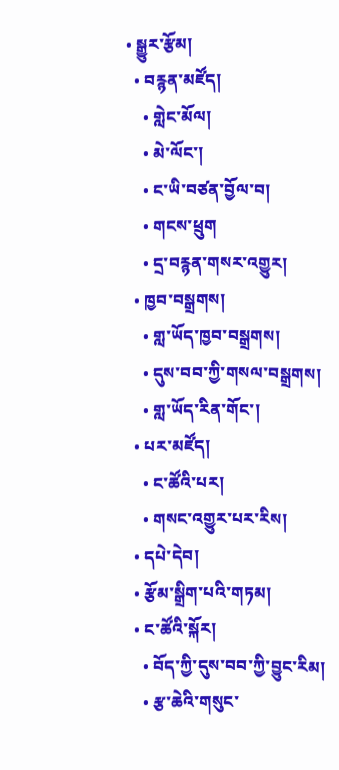• སྒྱུར་རྩོམ།
  • བརྙན་མཛོད།
    • གླེང་མོལ།
    • མེ་ལོང་།
    • ང་ཡི་བཙན་བྱོལ་བ།
    • གངས་ཕྲུག
    • དྲ་བརྙན་གསར་འགྱུར།
  • ཁྱབ་བསྒྲགས།
    • གླ་ཡོད་ཁྱབ་བསྒྲགས།
    • དུས་བབ་ཀྱི་གསལ་བསྒྲགས།
    • གླ་ཡོད་རིན་གོང་།
  • པར་མཛོད།
    • ང་ཚོའི་པར།
    • གསང་འགྱུར་པར་རིས།
  • དཔེ་དེབ།
  • རྩོམ་སྒྲིག་པའི་གཏམ།
  • ང་ཚོའི་སྐོར།
    • བོད་ཀྱི་དུས་བབ་ཀྱི་བྱུང་རིམ།
    • རྩ་ཆེའི་གསུང་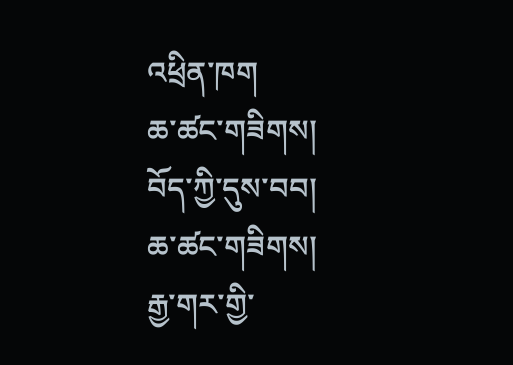འཕྲིན་ཁག
ཆ་ཚང་གཟིགས།
བོད་ཀྱི་དུས་བབ།
ཆ་ཚང་གཟིགས།
རྒྱ་གར་གྱི་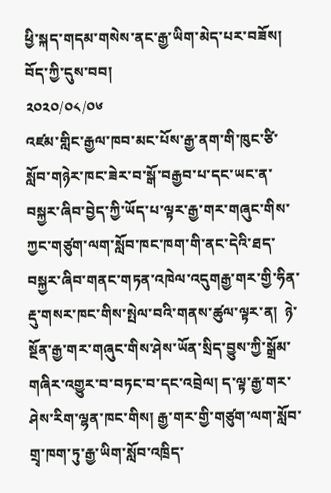ཕྱི་སྐད་གདམ་གསེས་ནང་རྒྱ་ཡིག་མེད་པར་བཟོས།
བོད་ཀྱི་དུས་བབ།
༢༠༢༠/༠༨/༠༦
འཛམ་གླིང་རྒྱལ་ཁབ་མང་པོས་རྒྱ་ནག་གི་ཁུང་ཙི་སློབ་གཉེར་ཁང་ཟེར་བ་སྒོ་བརྒྱབ་པ་དང་ཡང་ན་བསྐྱར་ཞིབ་བྱེད་ཀྱི་ཡོད་པ་ལྟར་རྒྱ་གར་གཞུང་གིས་ཀྱང་གཙུག་ལག་སློབ་ཁང་ཁག་གི་ནང་དེའི་ཐད་བསྐྱར་ཞིབ་གནང་གཏན་འཁེལ་འདུགརྒྱ་གར་གྱི་ཧིན་རྡུ་གསར་ཁང་གིས་སྤེལ་བའི་གནས་ཚུལ་ལྟར་ན།  ཉེ་སྔོན་རྒྱ་གར་གཞུང་གིས་ཤེས་ཡོན་སྲིད་བྱུས་ཀྱི་སྒྲོམ་གཞིར་འགྱུར་བ་བཏང་བ་དང་འབྲེལ། ད་ལྟ་རྒྱ་གར་ཤེས་རིག་ལྷན་ཁང་གིས། རྒྱ་གར་གྱི་གཙུག་ལག་སློབ་གྲྭ་ཁག་ཏུ་རྒྱ་ཡིག་སློབ་འཁྲིད་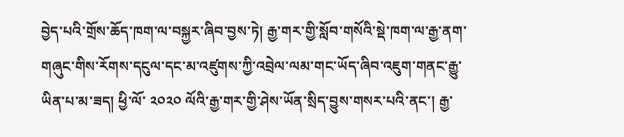བྱེད་པའི་གྲོས་ཆོད་ཁག་ལ་བསྐྱར་ཞིབ་བྱས་ཏེ། རྒྱ་གར་གྱི་སློབ་གསོའི་སྡེ་ཁག་ལ་རྒྱ་ནག་གཞུང་གིས་རོགས་དངུལ་དང་མ་འཛུགས་ཀྱི་འབྲེལ་ལམ་གང་ཡོད་ཞིབ་འཇུག་གནང་རྒྱུ་ཡིན་པ་མ་ཟད། ཕྱི་ལོ་ ༢༠༢༠ ལོའི་རྒྱ་གར་གྱི་ཤེས་ཡོན་སྲིད་བྱུས་གསར་པའི་ནང་། རྒྱ་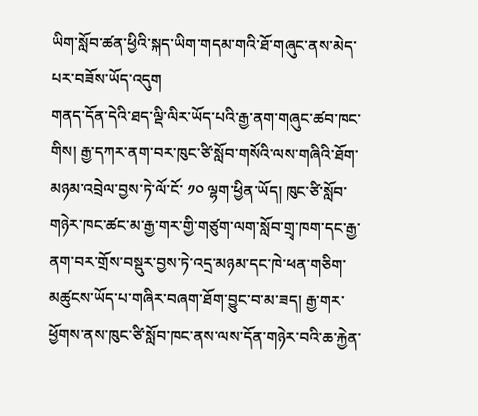ཡིག་སློབ་ཚན་ཕྱིའི་སྐད་ཡིག་གདམ་གའི་ཐོ་གཞུང་ནས་མེད་པར་བཟོས་ཡོད་འདུག
གནད་དོན་དེའི་ཐད་ལྡི་ལིར་ཡོད་པའི་རྒྱ་ནག་གཞུང་ཚབ་ཁང་གིས། རྒྱ་དཀར་ནག་བར་ཁུང་ཙི་སློབ་གསོའི་ལས་གཞིའི་ཐོག་མཉམ་འབྲེལ་བྱས་ཏེ་ལོ་ངོ་ ༡༠ ལྷག་ཕྱིན་ཡོད། ཁུང་ཙི་སློབ་གཉེར་ཁང་ཚང་མ་རྒྱ་གར་གྱི་གཙུག་ལག་སློབ་གྲྭ་ཁག་དང་རྒྱ་ནག་བར་གྲོས་བསྡུར་བྱས་ཏེ་འདྲ་མཉམ་དང་ཁེ་ཕན་གཅིག་མཚུངས་ཡོད་པ་གཞིར་བཞག་ཐོག་བྱུང་བ་མ་ཟད། རྒྱ་གར་ཕྱོགས་ནས་ཁུང་ཙི་སློབ་ཁང་ནས་ལས་དོན་གཉེར་བའི་ཆ་རྐྱེན་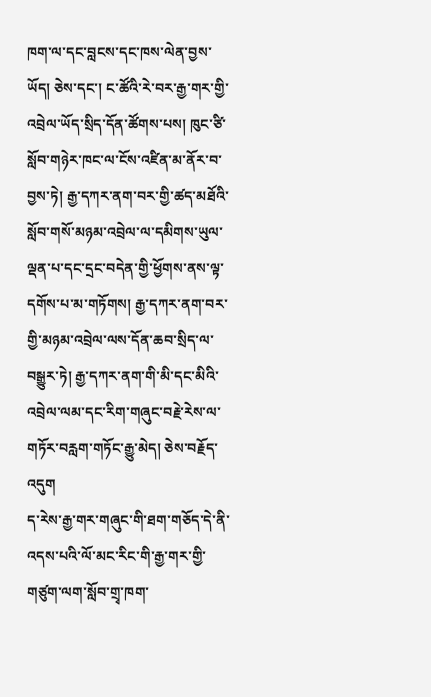ཁག་ལ་དང་བླངས་དང་ཁས་ལེན་བྱས་ཡོད། ཅེས་དང་། ང་ཚོའི་རེ་བར་རྒྱ་གར་གྱི་འབྲེལ་ཡོད་སྲིད་དོན་ཚོགས་པས། ཁུང་ཙི་སློབ་གཉེར་ཁང་ལ་ངོས་འཛིན་མ་ནོར་བ་བྱས་ཏེ། རྒྱ་དཀར་ནག་བར་གྱི་ཚད་མཐོའི་སློབ་གསོ་མཉམ་འབྲེལ་ལ་དམིགས་ཡུལ་ལྡན་པ་དང་དྲང་བདེན་གྱི་ཕྱོགས་ནས་ལྟ་དགོས་པ་མ་གཏོགས། རྒྱ་དཀར་ནག་བར་གྱི་མཉམ་འབྲེལ་ལས་དོན་ཆབ་སྲིད་ལ་བསྒྱུར་ཏེ། རྒྱ་དཀར་ནག་གི་མི་དང་མིའི་འབྲེལ་ལམ་དང་རིག་གཞུང་བརྗེ་རེས་ལ་གཏོར་བརླག་གཏོང་རྒྱུ་མེད། ཅེས་བརྗོད་འདུག
ད་རེས་རྒྱ་གར་གཞུང་གི་ཐག་གཅོད་དེ་ནི་འདས་པའི་ལོ་མང་རིང་གི་རྒྱ་གར་གྱི་གཙུག་ལག་སློབ་གྲྭ་ཁག་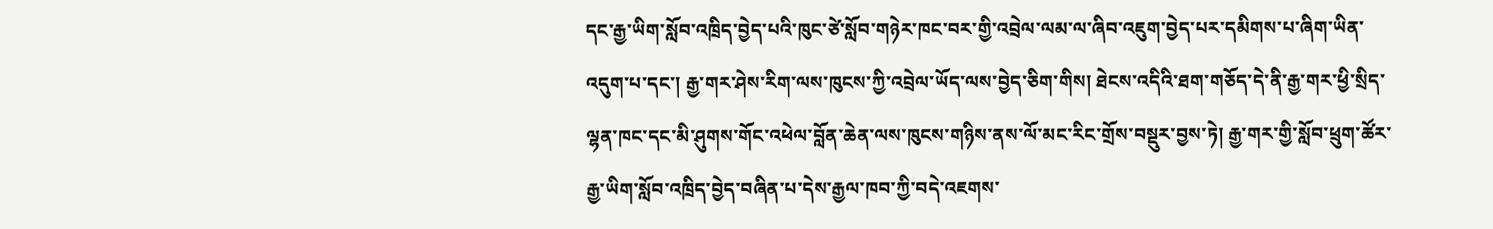དང་རྒྱ་ཡིག་སློབ་འཁྲིད་བྱེད་པའི་ཁུང་ཙེ་སློབ་གཉེར་ཁང་བར་གྱི་འབྲེལ་ལམ་ལ་ཞིབ་འཇུག་བྱེད་པར་དམིགས་པ་ཞིག་ཡིན་འདུག་པ་དང་། རྒྱ་གར་ཤེས་རིག་ལས་ཁུངས་ཀྱི་འབྲེལ་ཡོད་ལས་བྱེད་ཅིག་གིས། ཐེངས་འདིའི་ཐག་གཅོད་དེ་ནི་རྒྱ་གར་ཕྱི་སྲིད་ལྷན་ཁང་དང་མི་ཤུགས་གོང་འཕེལ་བློན་ཆེན་ལས་ཁུངས་གཉིས་ནས་ལོ་མང་རིང་གྲོས་བསྡུར་བྱས་ཏེ། རྒྱ་གར་གྱི་སློབ་ཕྲུག་ཚོར་རྒྱ་ཡིག་སློབ་འཁྲིད་བྱེད་བཞིན་པ་དེས་རྒྱལ་ཁབ་ཀྱི་བདེ་འཇགས་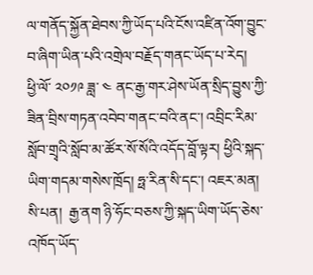ལ་གནོད་སྐྱོན་ཐེབས་ཀྱི་ཡོད་པའི་ངོས་འཛིན་འོག་བྱུང་བ་ཞིག་ཡིན་པའི་འགྲེལ་བརྗོད་གནང་ཡོད་པ་རེད།
ཕྱི་ལོ་ ༢༠༡༩ ཟླ་ ༤ ནང་རྒྱ་གར་ཤེས་ཡོན་སྲིད་བྱུས་ཀྱི་ཟིན་བྲིས་གཏན་འབེབ་གནང་བའི་ནང་། འབྲིང་རིམ་སློབ་གྲྭའི་སློབ་མ་ཚོར་སོ་སོའི་འདོད་བློ་ལྟར། ཕྱིའི་སྐད་ཡིག་གདམ་གསེས་ཁྲོད། ཧྥ་རིན་སི་དང་། འཇར་མན།  སི་པན།  རྒྱ་ནག ཉི་ཧོང་བཅས་ཀྱི་སྐད་ཡིག་ཡོད་ཅེས་འཁོད་ཡོད་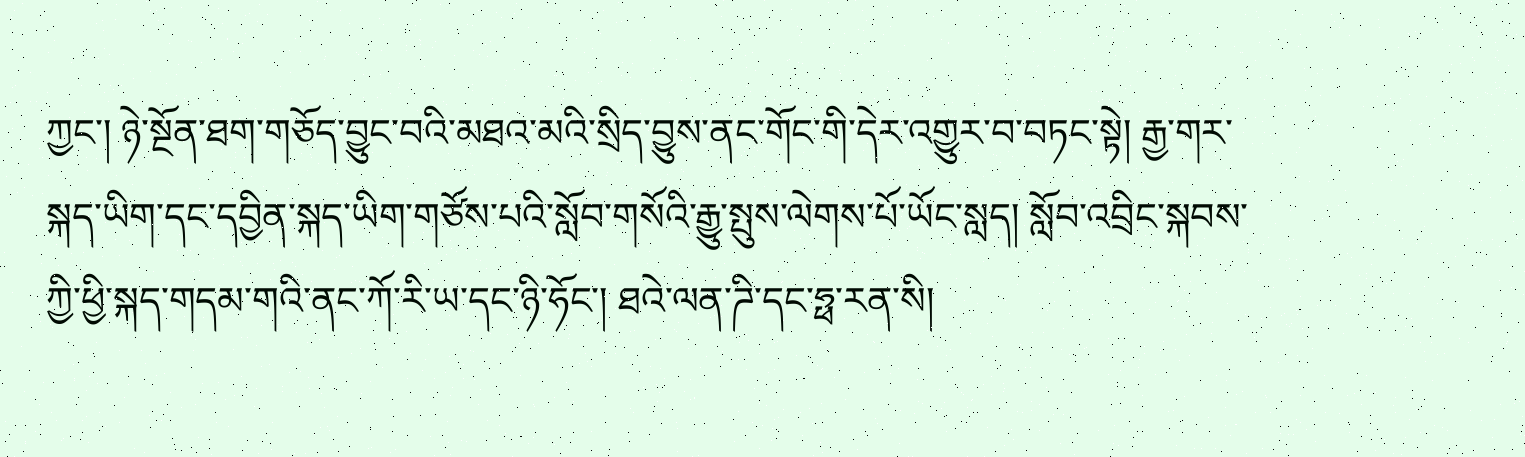ཀྱང་། ཉེ་སྔོན་ཐག་གཅོད་བྱུང་བའི་མཐའ་མའི་སྲིད་བྱུས་ནང་གོང་གི་དེར་འགྱུར་བ་བཏང་སྟེ། རྒྱ་གར་སྐད་ཡིག་དང་དབྱིན་སྐད་ཡིག་གཙོས་པའི་སློབ་གསོའི་རྒྱུ་སྤུས་ལེགས་པོ་ཡོང་སླད། སློབ་འབྲིང་སྐབས་ཀྱི་ཕྱི་སྐད་གདམ་གའི་ནང་ཀོ་རི་ཡ་དང་ཉི་ཧོང་། ཐའེ་ལན་ཌི་དང་ཧྥ་རན་སི།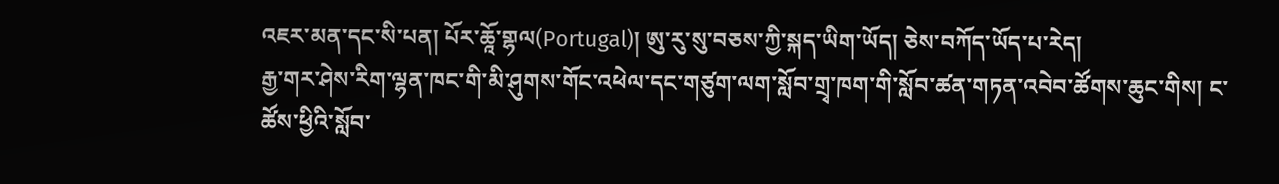འཇར་མན་དང་སི་པན། པོར་ཆཱོ་གྷལ(Portugal)། ཨུ་རུ་སུ་བཅས་ཀྱི་སྐད་ཡིག་ཡོད། ཅེས་བཀོད་ཡོད་པ་རེད།
རྒྱ་གར་ཤེས་རིག་ལྷན་ཁང་གི་མི་ཤུགས་གོང་འཕེལ་དང་གཙུག་ལག་སློབ་གྲྭ་ཁག་གི་སློབ་ཚན་གཏན་འབེབ་ཚོགས་ཆུང་གིས། ང་ཚོས་ཕྱིའི་སློབ་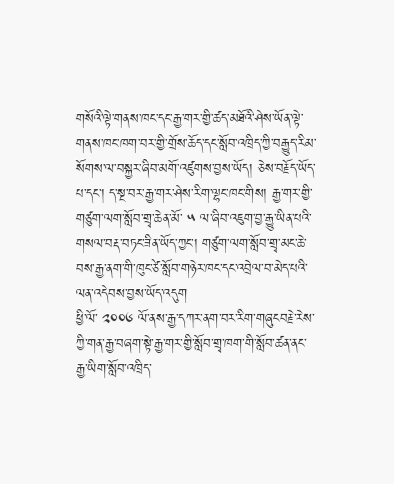གསོའི་ལྟེ་གནས་ཁང་དང་རྒྱ་གར་གྱི་ཚད་མཐོའི་ཤེས་ཡོན་ལྟེ་གནས་ཁང་ཁག་བར་གྱི་གྲོས་ཆོད་དང་སློབ་འཁྲིད་ཀྱི་བརྒྱུད་རིམ་སོགས་ལ་བསྐྱར་ཞིབ་མགོ་འཛུགས་བྱས་ཡོད། ཅེས་བརྗོད་ཡོད་པ་དང་། ད་སྔ་བར་རྒྱ་གར་ཤེས་རིག་ལྷང་ཁང་གིས། རྒྱ་གར་གྱི་གཙུག་ལག་སློབ་གྲྭ་ཆེན་མོ་ ༥ ལ་ཞིབ་འཇུག་བྱ་རྒྱུ་ཡིན་པའི་གསལ་བརྡ་བཏང་ཟིན་ཡོད་ཀྱང་། གཙུག་ལག་སློབ་གྲྭ་མང་ཆེ་བས་རྒྱ་ནག་གི་ཁུང་ཙེ་སློབ་གཉེར་ཁང་དང་འབྲེལ་བ་མེད་པའི་ལན་འདེབས་བྱས་ཡོད་འདུག
ཕྱི་ལོ་ ༢༠༠༦ ལོ་ནས་རྒྱ་དཀར་ནག་བར་རིག་གཞུངབརྗེ་རེས་ཀྱི་གན་རྒྱ་བཞག་སྟེ་རྒྱ་གར་གྱི་སློབ་གྲྭ་ཁག་གི་སློབ་ཚན་ནང་རྒྱ་ཡིག་སློབ་འཁྲིད་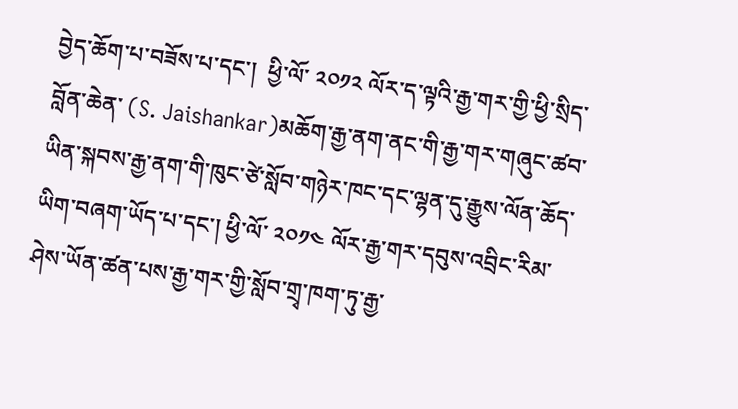བྱེད་ཆོག་པ་བཟོས་པ་དང་།  ཕྱི་ལོ་ ༢༠༡༢ ལོར་ད་ལྟའི་རྒྱ་གར་གྱི་ཕྱི་སྲིད་བློན་ཆེན་ (S. Jaishankar)མཆོག་རྒྱ་ནག་ནང་གི་རྒྱ་གར་གཞུང་ཚབ་ཡིན་སྐབས་རྒྱ་ནག་གི་ཁུང་ཙེ་སློབ་གཉེར་ཁང་དང་ལྷན་དུ་རྒྱུས་ལོན་ཆོད་ཡིག་བཞག་ཡོད་པ་དང་། ཕྱི་ལོ་ ༢༠༡༤ ལོར་རྒྱ་གར་དབུས་འབྲིང་རིམ་ཤེས་ཡོན་ཚན་པས་རྒྱ་གར་གྱི་སློབ་གྲྭ་ཁག་ཏུ་རྒྱ་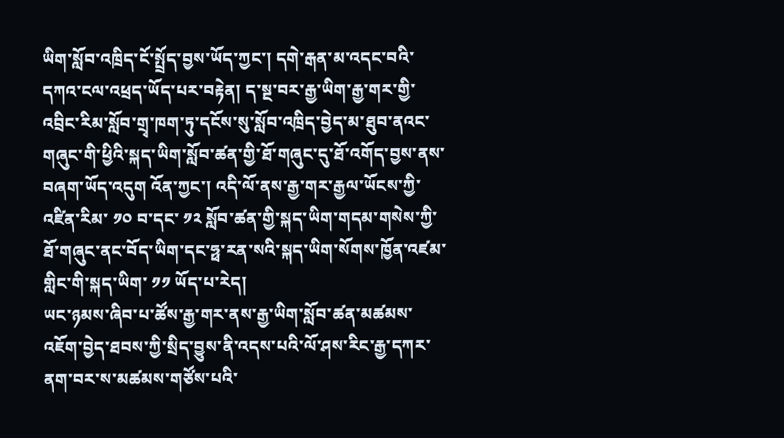ཡིག་སློབ་འཁྲིད་ངོ་སྤྲོད་བྱས་ཡོད་ཀྱང་། དགེ་རྒན་མ་འདང་བའི་དཀའ་ངལ་འཕྲད་ཡོད་པར་བརྟེན། ད་སྔ་བར་རྒྱ་ཡིག་རྒྱ་གར་གྱི་འབྲིང་རིམ་སློབ་གྲྭ་ཁག་ཏུ་དངོས་སུ་སློབ་འཁྲིད་བྱེད་མ་ཐུབ་ནའང་གཞུང་གི་ཕྱིའི་སྐད་ཡིག་སློབ་ཚན་གྱི་ཐོ་གཞུང་དུ་ཐོ་འགོད་བྱས་ནས་བཞག་ཡོད་འདུག འོན་ཀྱང་། འདི་ལོ་ནས་རྒྱ་གར་རྒྱལ་ཡོངས་ཀྱི་འཛིན་རིམ་ ༡༠ བ་དང་ ༡༢ སློབ་ཚན་གྱི་སྐད་ཡིག་གདམ་གསེས་ཀྱི་ཐོ་གཞུང་ནང་བོད་ཡིག་དང་ཧྥ་རན་སའི་སྐད་ཡིག་སོགས་ཁྱོན་འཛམ་གླིང་གི་སྐད་ཡིག་ ༡༡ ཡོད་པ་རེད།
ཡང་ཉམས་ཞིབ་པ་ཚོས་རྒྱ་གར་ནས་རྒྱ་ཡིག་སློབ་ཚན་མཚམས་འཇོག་བྱེད་ཐབས་ཀྱི་སྲིད་བྱུས་ནི་འདས་པའི་ལོ་ཤས་རིང་རྒྱ་དཀར་ནག་བར་ས་མཚམས་གཙོས་པའི་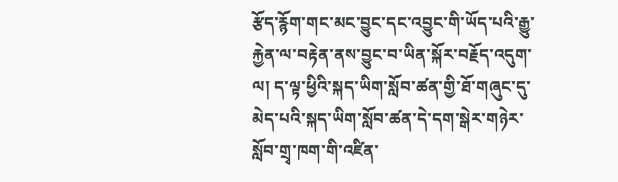རྩོད་རྙོག་གང་མང་བྱུང་དང་འབྱུང་གི་ཡོད་པའི་རྒྱུ་རྐྱེན་ལ་བརྟེན་ནས་བྱུང་བ་ཡིན་སྐོར་བརྗོད་འདུག་ལ། ད་ལྟ་ཕྱིའི་སྐད་ཡིག་སློབ་ཚན་གྱི་ཐོ་གཞུང་དུ་མེད་པའི་སྐད་ཡིག་སློབ་ཚན་དེ་དག་སྒེར་གཉེར་སློབ་གྲྭ་ཁག་གི་འཛིན་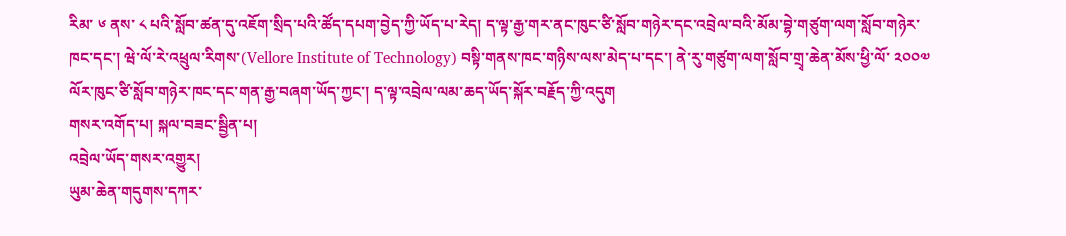རིམ་ ༦ ནས་ ༨ པའི་སློབ་ཚན་དུ་འཇོག་སྲིད་པའི་ཚོད་དཔག་བྱེད་ཀྱི་ཡོད་པ་རེད། ད་ལྟ་རྒྱ་གར་ནང་ཁུང་ཙི་སློབ་གཉེར་དང་འབྲེལ་བའི་མོམ་བྷེ་གཙུག་ལག་སློབ་གཉེར་ཁང་དང་། ཝེ་ལོ་རེ་འཕྲུལ་རིགས་(Vellore Institute of Technology) བསྟི་གནས་ཁང་གཉིས་ལས་མེད་པ་དང་། ནེ་རུ་གཙུག་ལག་སློབ་གྲྭ་ཆེན་མོས་ཕྱི་ལོ་ ༢༠༠༧ ལོར་ཁུང་ཙི་སློབ་གཉེར་ཁང་དང་གན་རྒྱ་བཞག་ཡོད་ཀྱང་། ད་ལྟ་འབྲེལ་ལམ་ཆད་ཡོད་སྐོར་བརྗོད་ཀྱི་འདུག
གསར་འགོད་པ། སྐལ་བཟང་སྦྱིན་པ།
འབྲེལ་ཡོད་གསར་འགྱུར།
ཡུམ་ཆེན་གདུགས་དཀར་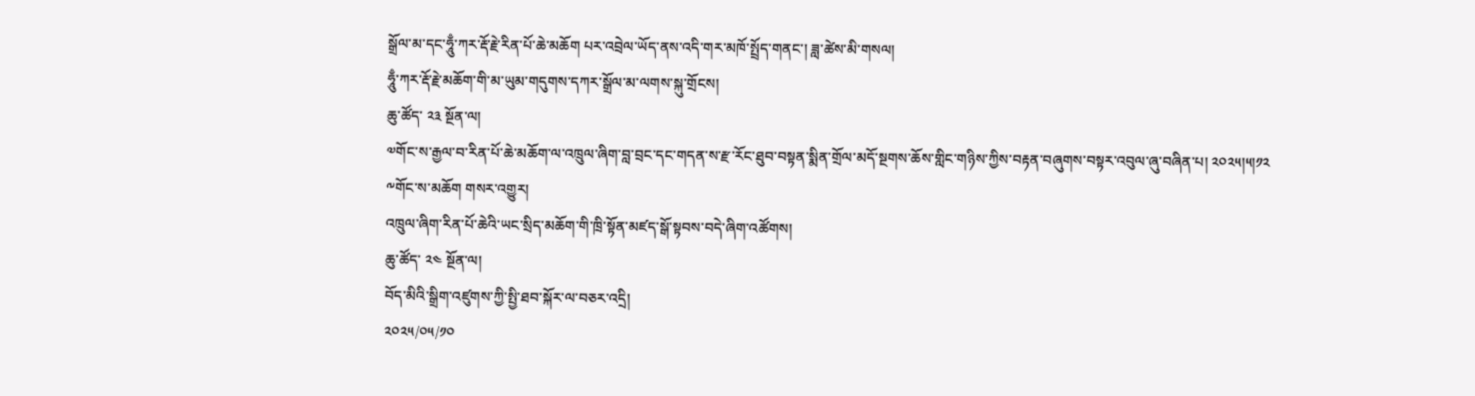སྒྲོལ་མ་དང་ཧཱུྃ་ཀར་རྡོ་རྗེ་རིན་པོ་ཆེ་མཆོག པར་འབྲེལ་ཡོད་ནས་འདི་གར་མཁོ་སྤྲོད་གནང་། ཟླ་ཚེས་མི་གསལ།
ཧཱུྃ་ཀར་རྡོ་རྗེ་མཆོག་གི་མ་ཡུམ་གདུགས་དཀར་སྒྲོལ་མ་ལགས་སྐུ་གྲོངས།
ཆུ་ཚོད་ ༢༣ སྔོན་ལ།
༧གོང་ས་རྒྱལ་བ་རིན་པོ་ཆེ་མཆོག་ལ་འཁྲུལ་ཞིག་བླ་བྲང་དང་གདན་ས་རྫ་རོང་ཐུབ་བསྟན་སྨིན་གྲོལ་མདོ་སྔགས་ཆོས་གླིང་གཉིས་ཀྱིས་བརྟན་བཞུགས་བསྟར་འབུལ་ཞུ་བཞིན་པ། ༢༠༢༥།༥།༡༢
༸གོང་ས་མཆོག གསར་འགྱུར།
འཁྲུལ་ཞིག་རིན་པོ་ཆེའི་ཡང་སྲིད་མཆོག་གི་ཁྲི་སྟོན་མཛད་སྒོ་སྟབས་བདེ་ཞིག་འཚོགས།
ཆུ་ཚོད་ ༢༤ སྔོན་ལ།
བོད་མིའི་སྒྲིག་འཛུགས་ཀྱི་སྤྱི་ཐབ་སྐོར་ལ་བཅར་འདྲི།
༢༠༢༥/༠༥/༡༠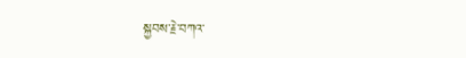སྐྱབས་རྗེ་བཀའ་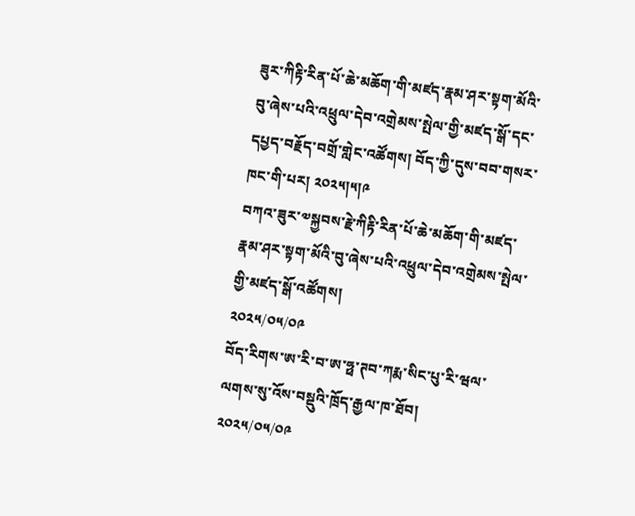ཟུར་ཀིརྟི་རིན་པོ་ཆེ་མཆོག་གི་མཛད་རྣམ་ཤར་སྟག་མོའི་བུ་ཞེས་པའི་འཕྲུལ་དེབ་འགྲེམས་སྤེལ་གྱི་མཛད་སྒོ་དང་དཔྱད་བརྗོད་བགྲོ་གླེང་འཚོགས། བོད་ཀྱི་དུས་བབ་གསར་ཁང་གི་པར། ༢༠༢༥།༥།༩
བཀའ་ཟུར་༧སྐྱབས་རྗེ་ཀིརྟི་རིན་པོ་ཆེ་མཆོག་གི་མཛད་རྣམ་ཤར་སྟག་མོའི་བུ་ཞེས་པའི་འཕྲུལ་དེབ་འགྲེམས་སྤེལ་གྱི་མཛད་སྒོ་འཚོགས།
༢༠༢༥/༠༥/༠༩
བོད་རིགས་ཨ་རི་བ་ཨ་ཧྥ་ཊབ་ཀརྨ་སིང་པུ་རི་ཝལ་ལགས་སུ་འོས་བསྡུའི་ཁྲོད་རྒྱལ་ཁ་ཐོབ།
༢༠༢༥/༠༥/༠༩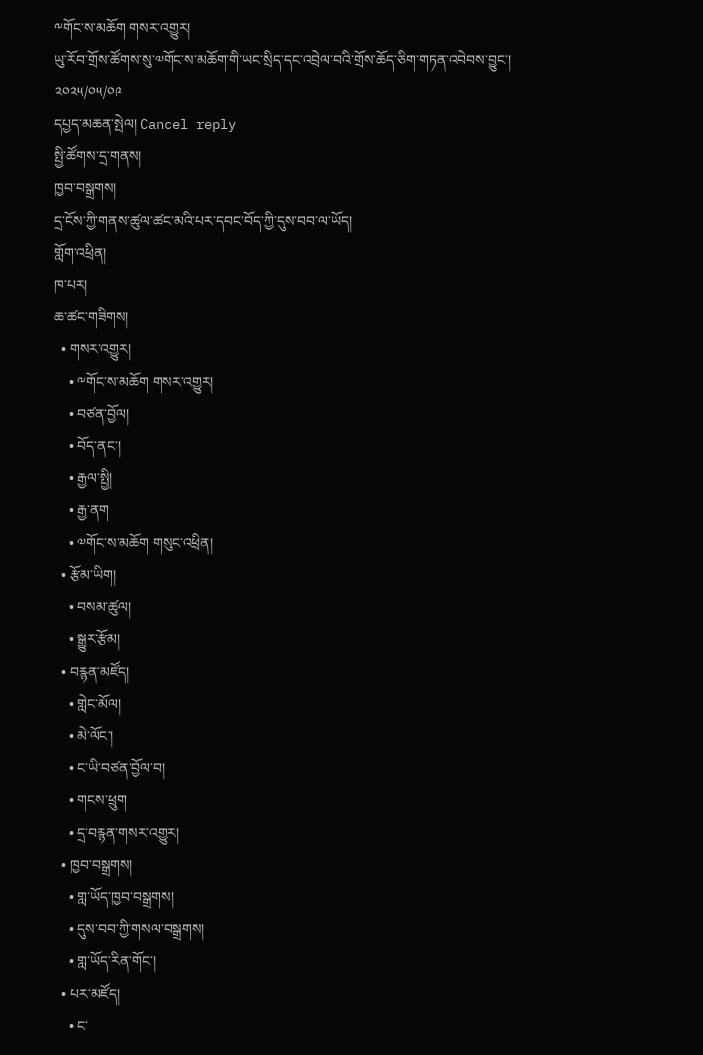༸གོང་ས་མཆོག གསར་འགྱུར།
ཡུ་རོབ་གྲོས་ཚོགས་སུ་༧གོང་ས་མཆོག་གི་ཡང་སྲིད་དང་འབྲེལ་བའི་གྲོས་ཆོད་ཅིག་གཏན་འབེབས་བྱུང་།
༢༠༢༥/༠༥/༠༩
དཔྱད་མཆན་སྤེལ། Cancel reply
སྤྱི་ཚོགས་དྲ་གནས།
ཁྱབ་བསྒྲགས།
དྲ་ངོས་ཀྱི་གནས་ཚུལ་ཚང་མའི་པར་དབང་བོད་ཀྱི་དུས་བབ་ལ་ཡོད།
གློག་འཕྲིན།
ཁ་པར།
ཆ་ཚང་གཟིགས།
  • གསར་འགྱུར།
    • ༸གོང་ས་མཆོག གསར་འགྱུར།
    • བཙན་བྱོལ།
    • བོད་ནང་།
    • རྒྱལ་སྤྱི།
    • རྒྱ་ནག
    • ༧གོང་ས་མཆོག གསུང་འཕྲིན།
  • རྩོམ་ཡིག།
    • བསམ་ཚུལ།
    • སྒྱུར་རྩོམ།
  • བརྙན་མཛོད།
    • གླེང་མོལ།
    • མེ་ལོང་།
    • ང་ཡི་བཙན་བྱོལ་བ།
    • གངས་ཕྲུག
    • དྲ་བརྙན་གསར་འགྱུར།
  • ཁྱབ་བསྒྲགས།
    • གླ་ཡོད་ཁྱབ་བསྒྲགས།
    • དུས་བབ་ཀྱི་གསལ་བསྒྲགས།
    • གླ་ཡོད་རིན་གོང་།
  • པར་མཛོད།
    • ང་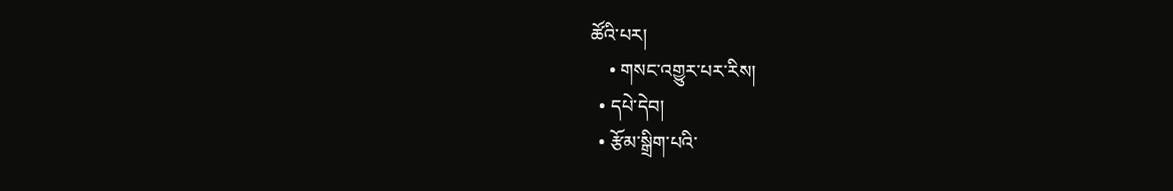ཚོའི་པར།
    • གསང་འགྱུར་པར་རིས།
  • དཔེ་དེབ།
  • རྩོམ་སྒྲིག་པའི་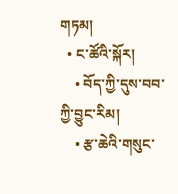གཏམ།
  • ང་ཚོའི་སྐོར།
    • བོད་ཀྱི་དུས་བབ་ཀྱི་བྱུང་རིམ།
    • རྩ་ཆེའི་གསུང་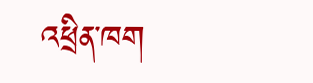འཕྲིན་ཁག